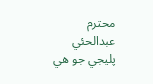محترم عبدالحئي پليجي جو هي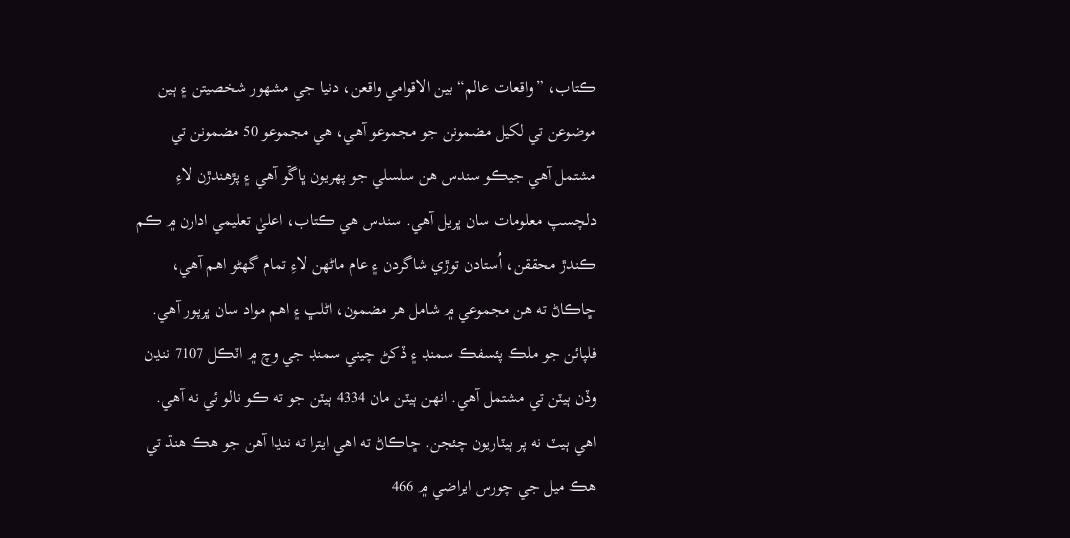ڪتاب، ”واقعات عالم“ بين الاقوامي واقعن، دنيا جي مشهور شخصيتن ۽ ٻين موضوعن تي لکيل مضمونن جو مجموعو آهي، هي مجموعو 50 مضمونن تي مشتمل آهي جيڪو سندس هن سلسلي جو پهريون ڀاڱو آهي ۽ پڙهندڙن لاءِ دلچسپ معلومات سان ڀريل آهي. سندس هي ڪتاب، اعليٰ تعليمي ادارن ۾ ڪم ڪندڙ محققن، اُستادن توڙي شاگردن ۽ عام ماڻهن لاءِ تمام گهڻو اهم آهي، ڇاڪاڻ ته هن مجموعي ۾ شامل هر مضمون، اڻلڀ ۽ اهم مواد سان ڀرپور آهي.
فلپائن جو ملڪ پئسفڪ سمنڊ ۽ ڏکڻ چيني سمنڊ جي وچ ۾ اٽڪل 7107 ننڍن وڏن ٻيٽن تي مشتمل آهي. انهن ٻيٽن مان 4334 ٻيٽن جو ته ڪو نالو ئي نه آهي. اهي ٻيٽ نه پر ٻيٽاريون چئجن. ڇاڪاڻ ته اهي ايترا ته ننڍا آهن جو هڪ هنڌ تي هڪ ميل جي چورس ايراضي ۾ 466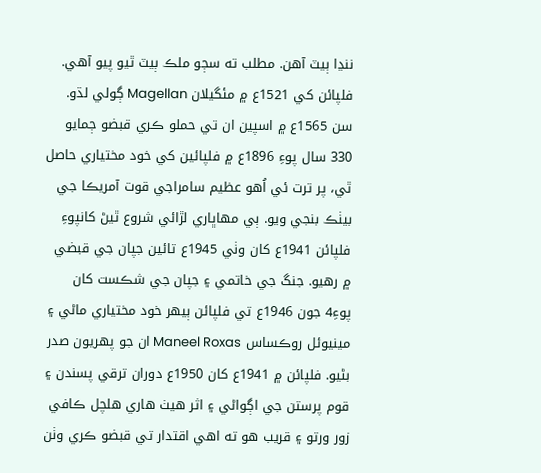ننڍا ٻيٽ آهن. مطلب ته سڄو ملڪ ٻيٽ ٿيو پيو آهي. فلپائن کي 1521ع ۾ مئگيلان Magellan ڳولي لڌو. سن 1565ع ۾ اسپين ان تي حملو ڪري قبضو ڄمايو 330 سال پوءِ 1896ع ۾ فلپائين کي خود مختياري حاصل ٿي، پر ترت ئي اُهو عظيم سامراجي قوت آمريڪا جي بيٺڪ بنجي ويو. ٻي مهاڀاري لڙائي شروع ٿيڻ کانپوءِ فلپائن 1941ع کان وٺي 1945ع تائين جپان جي قبضي ۾ رهيو. جنگ جي خاتمي ۽ جپان جي شڪست کان پوءِ4 جون 1946ع تي فلپائن ٻيهر خود مختياري ماڻي ۽ مينيوئل روڪساس Maneel Roxas ان جو پهريون صدر بڻيو. فلپائن ۾ 1941ع کان 1950ع دوران ترقي پسندن ۽ قوم پرستن جي اڳواڻي ۽ اثر هيٺ هاري هلچل ڪافي زور ورتو ۽ قريب هو ته اهي اقتدار تي قبضو ڪري وٺن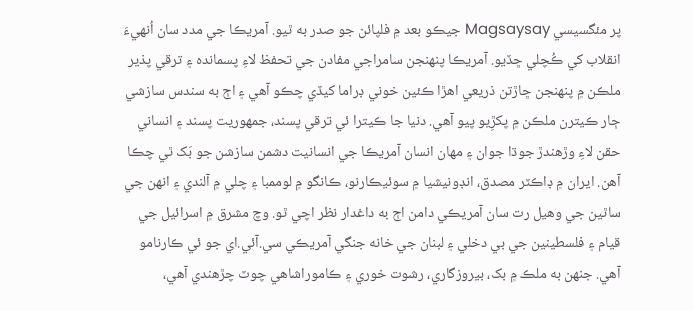پر مئگسيسي Magsaysay جيڪو بعد ۾ فلپائن جو صدر به ٿيو. آمريڪا جي مدد سان اُنهيءَ انقلاب کي ڪُچلي ڇڏيو. آمريڪا پنهنجن سامراجي مفادن جي تحفظ لاءِ پسمانده ۽ ترقي پذير ملڪن ۾ پنهنجن ڇاڙتن ذريعي اهڙا ڪئين خوني ڊراما کيڏي چڪو آهي ۽ اڄ به سندس سازشي ڄار ڪيترن ملڪن ۾ پکڙِيو پيو آهي. دنيا جا ڪيترا ئي ترقي پسند، جمهوريت پسند ۽ انساني حقن لاءِ وڙهندڙ جوڌا جوان ۽ مهان انسان آمريڪا جي انسانيت دشمن سازشن جو بَک ٿي چڪا آهن. ايران ۾ ڊاڪٽر مصدق، انڊونيشيا ۾ سوئيڪارنو، ڪانگو ۾ لوممبا ۽ چلي ۾ آلندي ۽ انهن جي ساٿين جي وهيل رت سان آمريڪي دامن اڄ به داغدار نظر اچي ٿو. وچ مشرق ۾ اسرائيل جي قيام ۽ فلسطينين جي بي دخلي ۽ لبنان جي خانه جنگي آمريڪي سي.آئي.اي جو ئي ڪارنامو آهي. جنهن به ملڪ ۾ بک، بيروزگاري، رشوت خوري ۽ ڪاموراشاهي چوٽ چڙهندي آهي،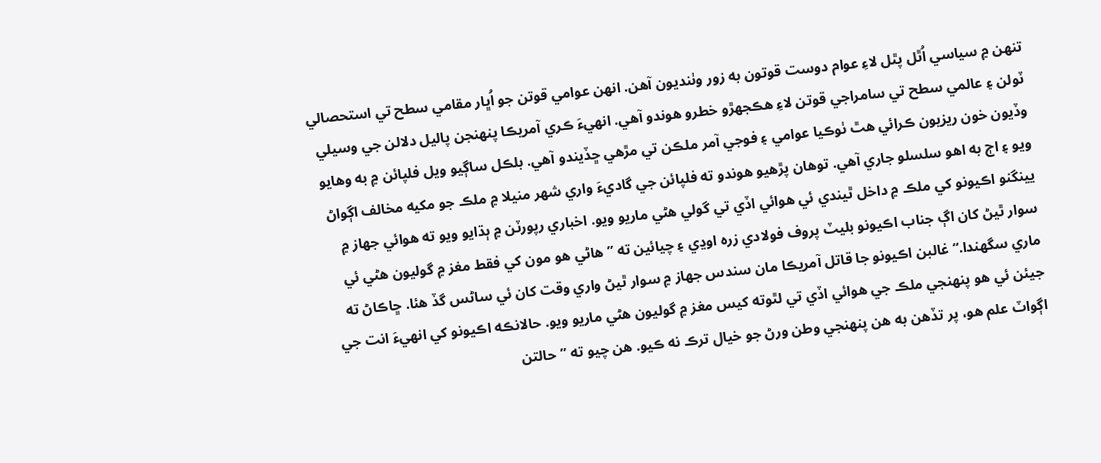تنهن ۾ سياسي اُٿل پٿل لاءِ عوام دوست قوتون به زور وٺنديون آهن. انهن عوامي قوتن جو اُڀار مقامي سطح تي استحصالي ٽولن ۽ عالمي سطح تي سامراجي قوتن لاءِ هڪجهڙو خطرو هوندو آهي. انهيءَ ڪري آمريڪا پنهنجن پاليل دلالن جي وسيلي وڏيون خون ريزيون ڪرائي هٿ ٺوڪيا عوامي ۽ فوجي آمر ملڪن تي مڙهي ڇڏيندو آهي. بلڪل ساڳيو ويل فلپائن ۾ به وهايو ويو ۽ اڄ به اهو سلسلو جاري آهي. توهان پڙهيو هوندو ته فلپائن جي گاديءَ واري شهر منيلا ۾ ملڪ جو مکيه مخالف اڳواڻ يينگنو اڪيونو کي ملڪ ۾ داخل ٿيندي ئي هوائي اڏي تي گولي هڻي ماريو ويو. اخباري رپورٽن ۾ ٻڌايو ويو ته هوائي جهاز ۾ سوار ٿيڻ کان اڳ جناب اڪيونو بليٽ پروف فولادي زره اوڍي ۽ چيائين ته ”هاڻي هو مون کي فقط مغز ۾ گوليون هڻي ئي ماري سگهندا.“ غالبن اڪيونو جا قاتل آمريڪا مان سندس جهاز ۾ سوار ٿيڻ واري وقت کان ئي ساڻس گڏ هئا. ڇاڪاڻ ته جيئن ئي هو پنهنجي ملڪ جي هوائي اڏي تي لٿوته کيس مغز ۾ گوليون هڻي ماريو ويو. حالانڪه اڪيونو کي انهيءَ انت جي اڳواٽ علم هو، پر تڏهن به هن پنهنجي وطن ورڻ جو خيال ترڪ نه ڪيو. هن چيو ته ”حالتن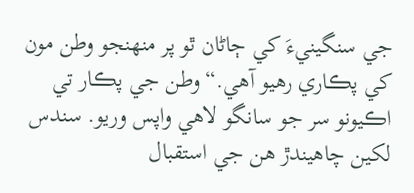جي سنگينيءَ کي ڄاڻان ٿو پر منهنجو وطن مون کي پڪاري رهيو آهي.“ وطن جي پڪار تي اڪيونو سر جو سانگو لاهي واپس وريو. سندس لکين چاهيندڙ هن جي استقبال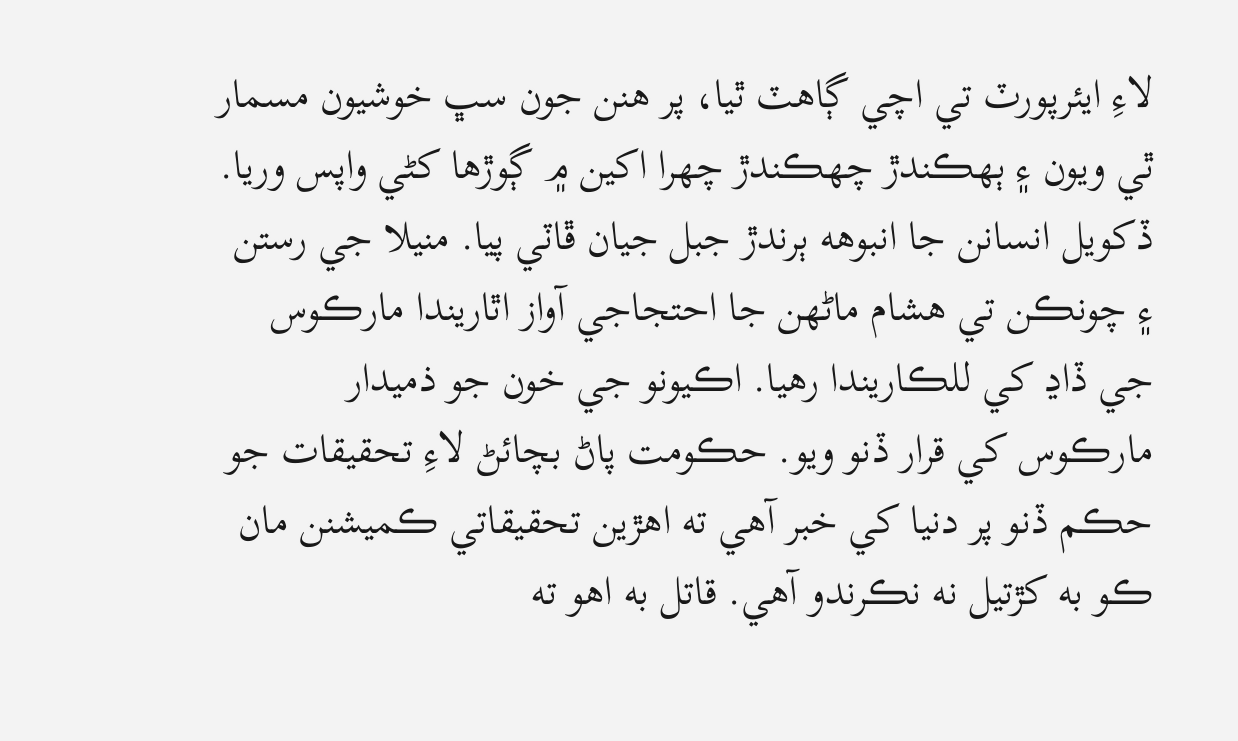لاءِ ايئرپورٽ تي اچي ڳاهٽ ٿيا، پر هنن جون سڀ خوشيون مسمار ٿي ويون ۽ ٻهڪندڙ چهڪندڙ چهرا اکين ۾ ڳوڙها کڻي واپس وريا. ڏکويل انسانن جا انبوهه ٻرندڙ جبل جيان ڦاٽي پيا. منيلا جي رستن ۽ چونڪن تي هشام ماڻهن جا احتجاجي آواز اٿاريندا مارڪوس جي ڏاڍ کي للڪاريندا رهيا. اڪيونو جي خون جو ذميدار مارڪوس کي قرار ڏنو ويو. حڪومت پاڻ بچائڻ لاءِ تحقيقات جو حڪم ڏنو پر دنيا کي خبر آهي ته اهڙين تحقيقاتي ڪميشنن مان ڪو به کڙتيل نه نڪرندو آهي. قاتل به اهو ته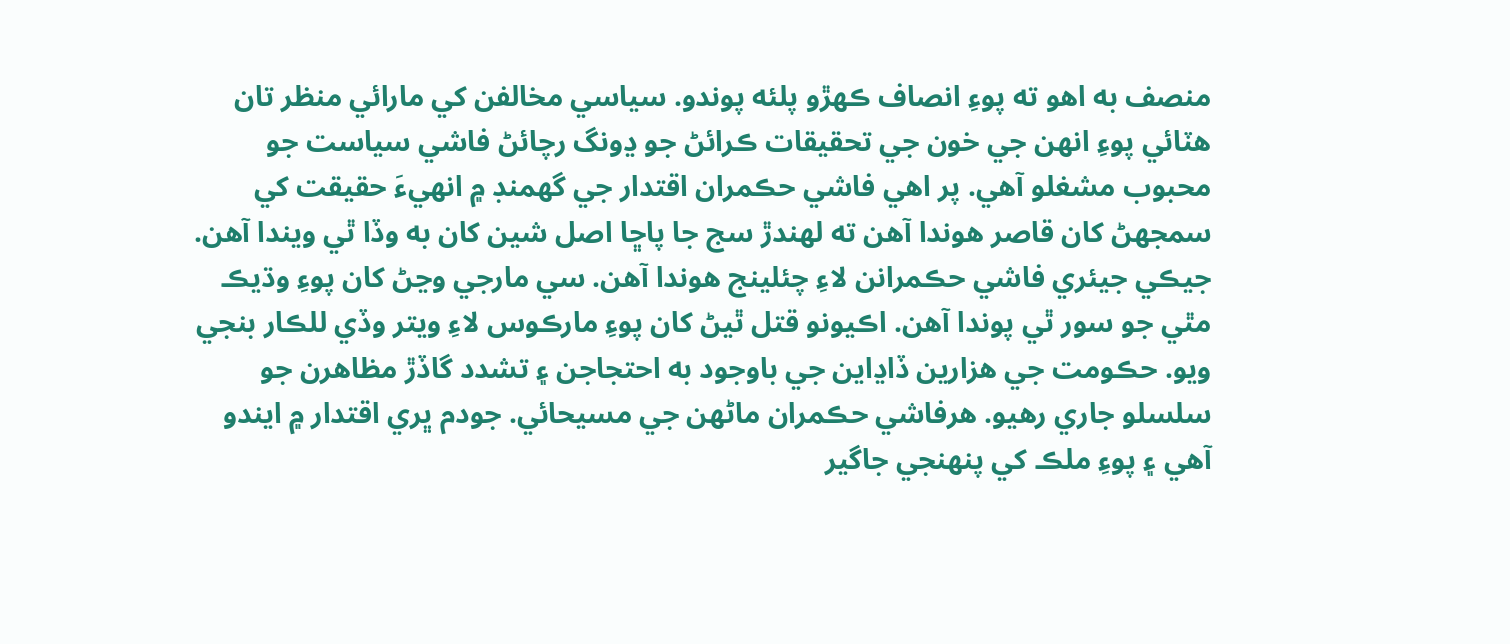منصف به اهو ته پوءِ انصاف ڪهڙو پلئه پوندو. سياسي مخالفن کي مارائي منظر تان هٽائي پوءِ انهن جي خون جي تحقيقات ڪرائڻ جو ڍونگ رچائڻ فاشي سياست جو محبوب مشغلو آهي. پر اهي فاشي حڪمران اقتدار جي گهمنڊ ۾ انهيءَ حقيقت کي سمجهڻ کان قاصر هوندا آهن ته لهندڙ سج جا پاڇا اصل شين کان به وڏا ٿي ويندا آهن. جيڪي جيئري فاشي حڪمرانن لاءِ چئلينج هوندا آهن. سي مارجي وڃڻ کان پوءِ وڌيڪ مٿي جو سور ٿي پوندا آهن. اڪيونو قتل ٿيڻ کان پوءِ مارڪوس لاءِ ويتر وڏي للڪار بنجي ويو. حڪومت جي هزارين ڏاڍاين جي باوجود به احتجاجن ۽ تشدد گاڏڙ مظاهرن جو سلسلو جاري رهيو. هرفاشي حڪمران ماڻهن جي مسيحائي. جودم ڀري اقتدار ۾ ايندو آهي ۽ پوءِ ملڪ کي پنهنجي جاگير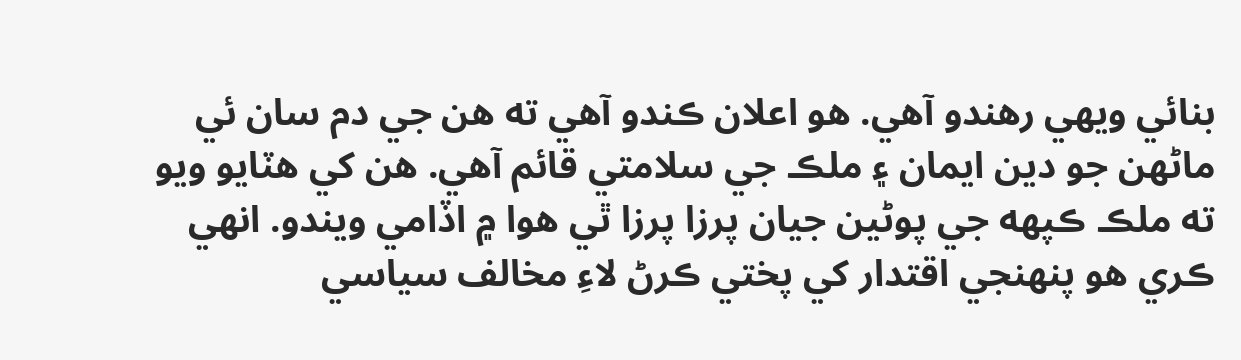بنائي ويهي رهندو آهي. هو اعلان ڪندو آهي ته هن جي دم سان ئي ماڻهن جو دين ايمان ۽ ملڪ جي سلامتي قائم آهي. هن کي هٽايو ويو ته ملڪ ڪپهه جي پوڻين جيان پرزا پرزا ٿي هوا ۾ اڏامي ويندو. انهي ڪري هو پنهنجي اقتدار کي پختي ڪرڻ لاءِ مخالف سياسي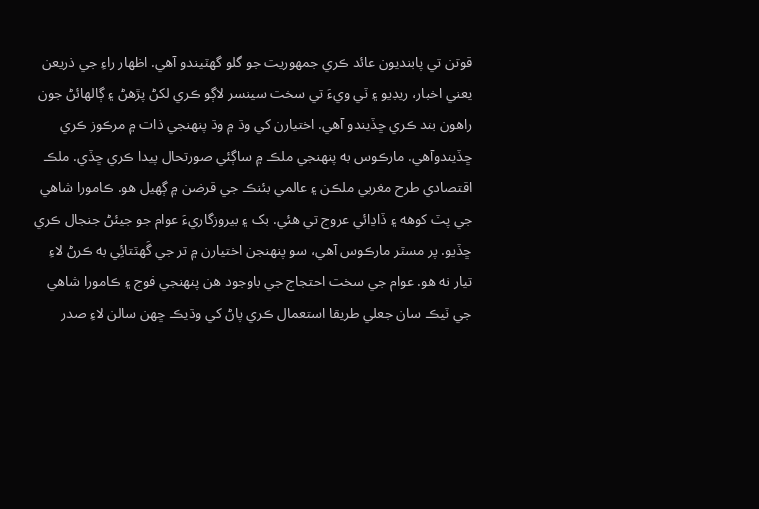قوتن تي پابنديون عائد ڪري جمهوريت جو گلو گهٽيندو آهي. اظهار راءِ جي ذريعن يعني اخبار، ريڊيو ۽ ٽي ويءَ تي سخت سينسر لاڳو ڪري لکڻ پڙهڻ ۽ ڳالهائڻ جون راهون بند ڪري ڇڏيندو آهي. اختيارن کي وڌ ۾ وڌ پنهنجي ذات ۾ مرڪوز ڪري ڇڏيندوآهي. مارڪوس به پنهنجي ملڪ ۾ ساڳئي صورتحال پيدا ڪري ڇڏي. ملڪ اقتصادي طرح مغربي ملڪن ۽ عالمي بئنڪ جي قرضن ۾ ڳهيل هو. ڪامورا شاهي جي پٽ کوهه ۽ ڏاڍائي عروج تي هئي. بک ۽ بيروزگاريءَ عوام جو جيئڻ جنجال ڪري ڇڏيو. پر مسٽر مارڪوس آهي، سو پنهنجن اختيارن ۾ تر جي گَهٽتائِي به ڪرڻ لاءِ تيار نه هو. عوام جي سخت احتجاج جي باوجود هن پنهنجي فوج ۽ ڪامورا شاهي جي ٽيڪ سان جعلي طريقا استعمال ڪري پاڻ کي وڌيڪ ڇهن سالن لاءِ صدر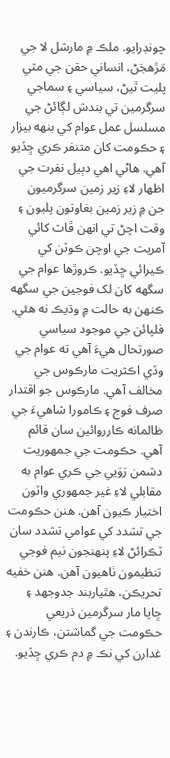چونڊرايو. ملڪ ۾ مارشل لا جي مَڙهجَڻ، انساني حقن جي مٽي پليت ٿيڻ، سياسي ۽ سماجي سرگرمين تي بندش لڳائڻ جي مسلسل عمل عوام کي بنهه بيزار ۽ حڪومت کان متنفر ڪري ڇڏيو آهي. هاڻي اهي دٻيل نفرت جي اظهار لاءِ زير زمين سرگرميون جن ۾ زير زمين بغاوتون پليون ۽ وقت اچڻ تي انهن ڦاٽ کائي آمريت جي اوچن ڪوٽن کي ڪيرائي ڇڏيو. ڪروڙها عوام جي سگهه کان لک فوجين جي سگهه ڪنهن به حالت ۾ وڌيڪ نه هئي. فلپائن جي موجود سياسي صورتحال هيءَ آهي ته عوام جي وڏي اڪثريت مارڪوس جي مخالف آهي. مارڪوس جو اقتدار صرف فوج ۽ ڪامورا شاهيءَ جي ظالمانه ڪارروائين سان قائم آهي. حڪومت جي جمهوريت دشمن رَوَيي جي ڪري عوام به مقابلي لاءِ غير جمهوري واٽون اختيار ڪيون آهن. هنن حڪومت جي تشدد کي عوامي تشدد سان ٽڪرائڻ لاءِ پنهنجون نيم فوجي تنظيمون ٺاهيون آهن. هنن خفيه تحريڪن، هٿياربند جدوجهد ۽ ڇاپا مار سرگرمين ذريعي حڪومت جي گماشتن، ڪارندن ۽ غدارن کي نڪ ۾ دم ڪري ڇڏيو.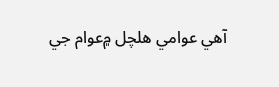آهي عوامي هلچل ۾عوام جي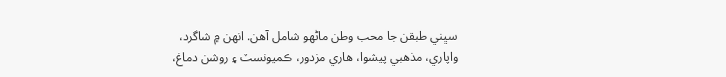سڀني طبقن جا محب وطن ماڻهو شامل آهن. انهن ۾ شاگرد، واپاري، مذهبي پيشوا، هاري مزدور، ڪميونسٽ ۽ روشن دماغ،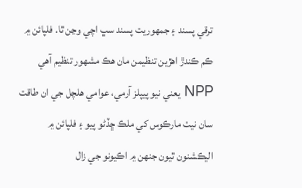ترقي پسند ۽ جمهوريت پسند سڀ اچي وڃن ٿا. فلپائن ۾ ڪم ڪندڙ اهڙين تنظيمن مان هڪ مشهور تنظيم آهي NPP يعني نيو پيپلز آرمي، عوامي هلچل جي ان طاقت سان نيٺ مارڪوس کي ملڪ ڇڏڻو پيو ۽ فلپائن ۾ اليڪشنون ٿيون جنهن ۾ اڪيونو جي زال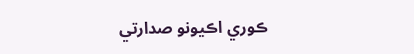ڪوري اڪيونو صدارتي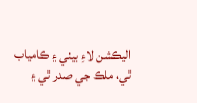اليڪشن لاءِ بيٺي ۽ ڪامياب ٿي، ملڪ جي صدر ٿي ۽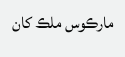مارڪوس ملڪ کان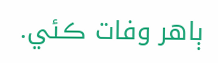ٻاهر وفات ڪئي.